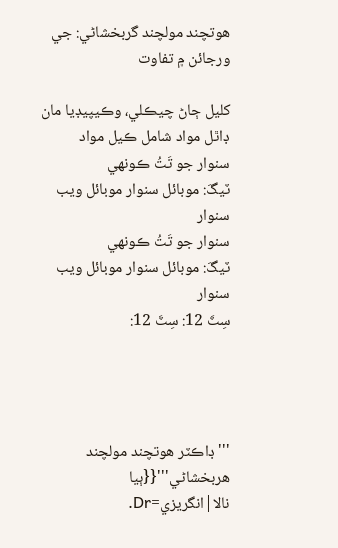هوتچند مولچند گربخشاڻي: جي ورجائن ۾ تفاوت

کليل ڄاڻ چيڪلي، وڪيپيڊيا مان
ڊاٿل مواد شامل ڪيل مواد
سنوار جو تَتُ ڪونهي
ٽيگَ: موبائل سنوار موبائل ويب سنوار
سنوار جو تَتُ ڪونهي
ٽيگَ: موبائل سنوار موبائل ويب سنوار
سِٽَ 12: سِٽَ 12:




'''ڊاڪٽر هوتچند مولچند هربخشاڻي'''{{ٻيا نالا|انگريزي=Dr.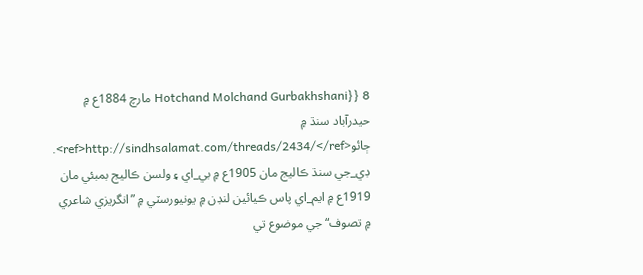Hotchand Molchand Gurbakhshani}} 8 مارچ 1884ع ۾ حيدرآباد سنڌ ۾ ڄائو<ref>http://sindhsalamat.com/threads/2434/</ref>. ڊي_جي سنڌ ڪاليج مان 1905ع ۾ بي_اي ۽ ولسن ڪاليج بمبئي مان 1919ع ۾ ايم_اي پاس ڪيائين لنڊن ۾ يونيورسٽي ۾ ”انگريزي شاعري ۾ تصوف“ جي موضوع تي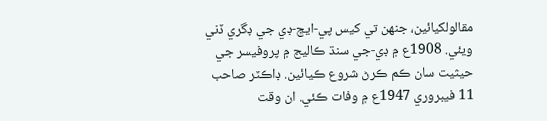مقالولکيائين، جنهن تي کيس پي-ايڇ-ڊي جي ڊگري ڏني ويئي. 1908ع ۾ ڊي-جي سنڌ ڪاليج ۾ پروفيسر جي حيثيت سان ڪم ڪرڻ شروع ڪيائين. ڊاڪٽر صاحب 11 فيبروري 1947ع ۾ وفات ڪئي. ان وقت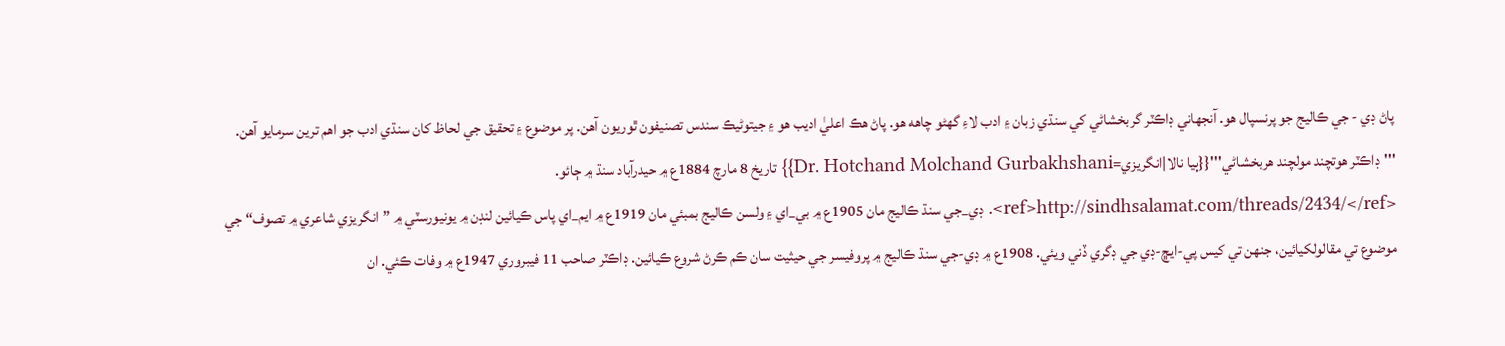پاڻ ڊي - جي ڪاليج جو پرنسپال هو. آنجهاني ڊاڪٽر گربخشاڻي کي سنڌي زبان ۽ ادب لاءِ گهڻو چاهه هو. پاڻ هڪ اعليٰ اديب هو ۽ جيتوڻيڪ سندس تصنيفون ٿوريون آهن. پر موضوع ۽ تحقيق جي لحاظ کان سنڌي ادب جو اهم ترين سرمايو آهن.
'''ڊاڪٽر هوتچند مولچند هربخشاڻي'''{{ٻيا نالا|انگريزي=Dr. Hotchand Molchand Gurbakhshani}} تاريخ 8 مارچ 1884ع ۾ حيدرآباد سنڌ ۾ ڄائو. <ref>http://sindhsalamat.com/threads/2434/</ref>. ڊي_جي سنڌ ڪاليج مان 1905ع ۾ بي_اي ۽ ولسن ڪاليج بمبئي مان 1919ع ۾ ايم_اي پاس ڪيائين لنڊن ۾ يونيورسٽي ۾ ”انگريزي شاعري ۾ تصوف“ جي موضوع تي مقالولکيائين، جنهن تي کيس پي-ايڇ-ڊي جي ڊگري ڏني ويئي. 1908ع ۾ ڊي-جي سنڌ ڪاليج ۾ پروفيسر جي حيثيت سان ڪم ڪرڻ شروع ڪيائين. ڊاڪٽر صاحب 11 فيبروري 1947ع ۾ وفات ڪئي. ان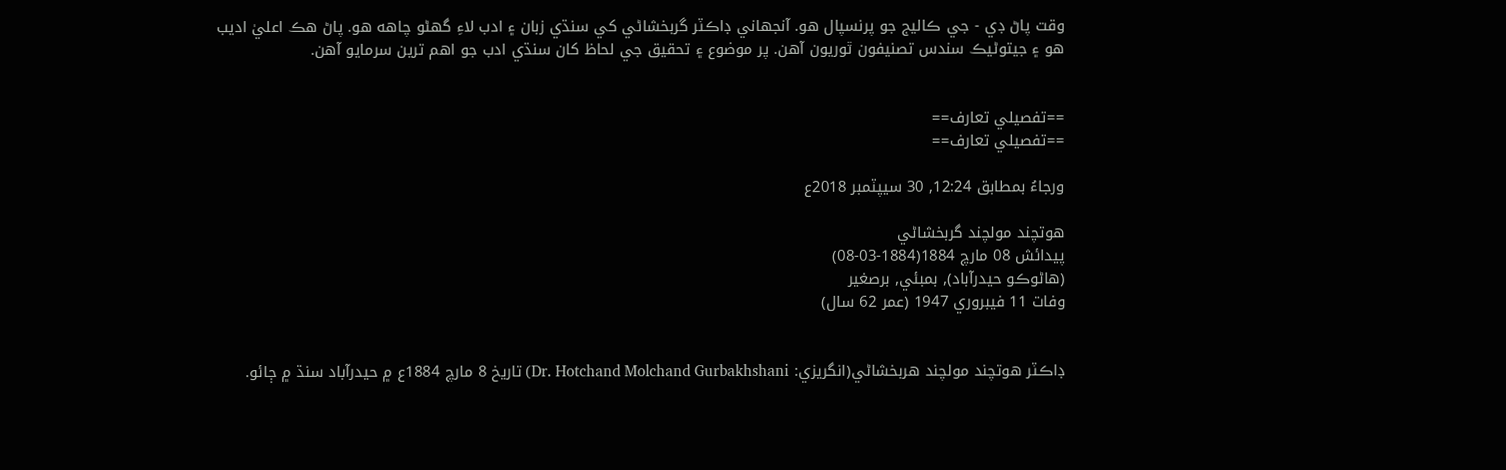وقت پاڻ ڊي - جي ڪاليج جو پرنسپال هو. آنجهاني ڊاڪٽر گربخشاڻي کي سنڌي زبان ۽ ادب لاءِ گهڻو چاهه هو. پاڻ هڪ اعليٰ اديب هو ۽ جيتوڻيڪ سندس تصنيفون ٿوريون آهن. پر موضوع ۽ تحقيق جي لحاظ کان سنڌي ادب جو اهم ترين سرمايو آهن.


==تفصيلي تعارف==
==تفصيلي تعارف==

ورجاءُ بمطابق 12:24, 30 سيپٽمبر 2018ع

ھوتچند مولچند گربخشاڻي
پيدائش 08 مارچ 1884(1884-03-08)
(ھاڻوڪو حيدرآباد), بمبئي, برصغير
وفات 11 فيبروري 1947 (عمر 62 سال)


ڊاڪٽر هوتچند مولچند هربخشاڻي(انگريزي: Dr. Hotchand Molchand Gurbakhshani) تاريخ 8 مارچ 1884ع ۾ حيدرآباد سنڌ ۾ ڄائو.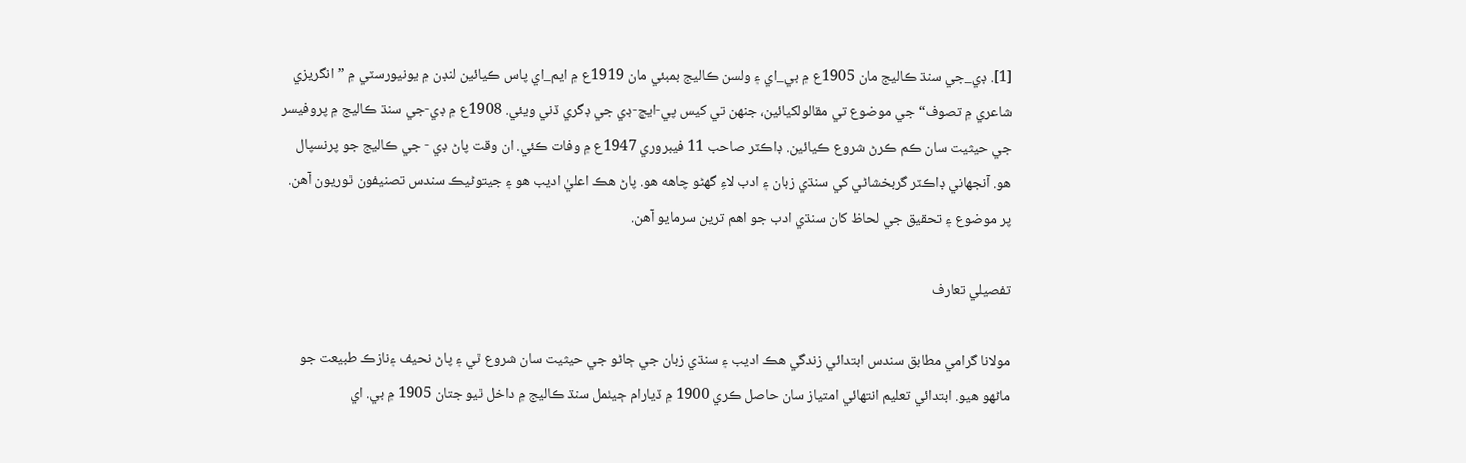[1]. ڊي_جي سنڌ ڪاليج مان 1905ع ۾ بي_اي ۽ ولسن ڪاليج بمبئي مان 1919ع ۾ ايم_اي پاس ڪيائين لنڊن ۾ يونيورسٽي ۾ ”انگريزي شاعري ۾ تصوف“ جي موضوع تي مقالولکيائين، جنهن تي کيس پي-ايڇ-ڊي جي ڊگري ڏني ويئي. 1908ع ۾ ڊي-جي سنڌ ڪاليج ۾ پروفيسر جي حيثيت سان ڪم ڪرڻ شروع ڪيائين. ڊاڪٽر صاحب 11 فيبروري 1947ع ۾ وفات ڪئي. ان وقت پاڻ ڊي - جي ڪاليج جو پرنسپال هو. آنجهاني ڊاڪٽر گربخشاڻي کي سنڌي زبان ۽ ادب لاءِ گهڻو چاهه هو. پاڻ هڪ اعليٰ اديب هو ۽ جيتوڻيڪ سندس تصنيفون ٿوريون آهن. پر موضوع ۽ تحقيق جي لحاظ کان سنڌي ادب جو اهم ترين سرمايو آهن.

تفصيلي تعارف

مولانا گرامي مطابق سندس ابتدائي زندگي ھڪ اديب ۽ سنڌي زبان جي ڄاڻو جي حيثيت سان شروع ٿي ۽ پاڻ نحيف ۽نازڪ طبيعت جو ماڻهو ھيو. ابتدائي تعليم انتھائي امتياز سان حاصل ڪري 1900 ۾ ڏيارام ڄيٺمل سنڌ ڪاليج ۾ داخل ٿيو جتان 1905 ۾ بي. اي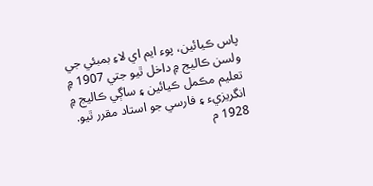پاس ڪيائين، پوء ايم اي لاءِ بمبئي جي ولسن ڪاليج ۾ داخل ٿيو جتي 1907 ۾ تعليم مڪمل ڪيائين ۽ ساڳي ڪاليج ۾ انگريزيء ۽ فارسي جو استاد مقرر ٿيو. 1928 م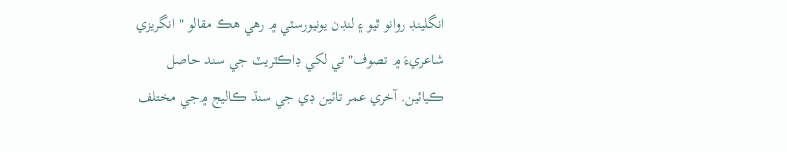انگلينڊ روانو ٿيو ۽ لنڊن يونيورسٽي ۾ رھي ھڪ مقالو " انگريزي شاعريءَ ۾ تصوف" تي لکي ڊاڪٽريٽ جي سند حاصل ڪيائين. آخري عمر تائين ڊي جي سنڌ ڪاليج ۾جي مختلف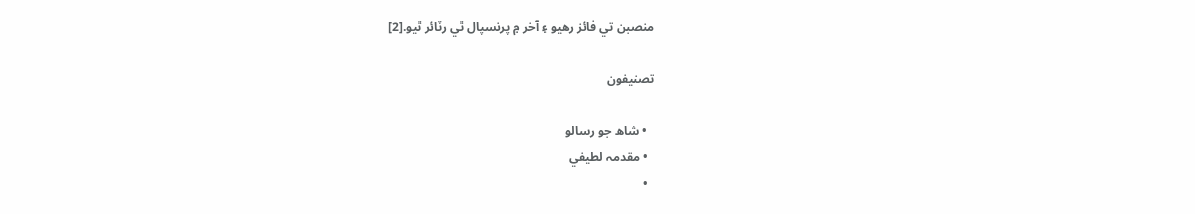منصبن تي فائز رهيو ۽ آخر ۾ پرنسپال ٿي رٽائر ٿيو.[2]

تصنيفون

  • شاھ جو رسالو
  • مقدمہ لطيفي
  •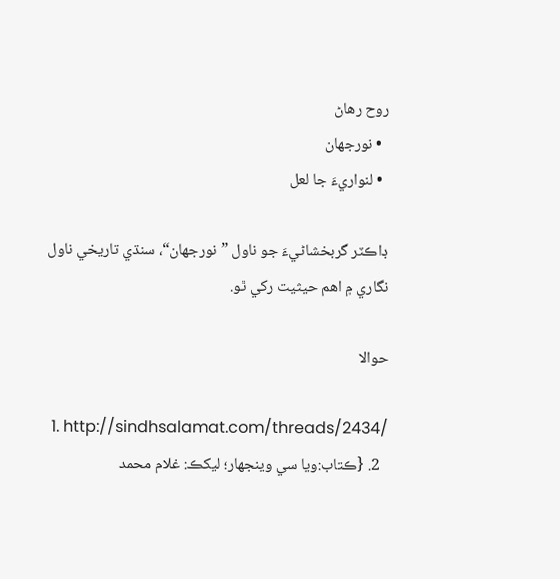روح رھاڻ
  • نورجھان
  • لنواريءَ جا لعل

ڊاڪٽر گربخشاڻيءَ جو ناول ”نورجھان“، سنڌي تاريخي ناول نگاري ۾ اھم حيثيت رکي ٿو.

حوالا

  1. http://sindhsalamat.com/threads/2434/
  2. {ڪتاب:ويا سي وينجهار؛ ليکڪ: غلام محمد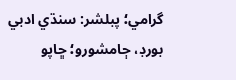گرامي؛ پبلشر: سنڌي ادبي بورڊ، ڄامشورو؛ ڇاپو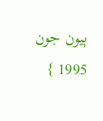ٻيون جون 1995 }